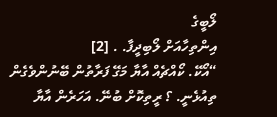ލޯބީގެ
އިންތިހާއަށް ލޯބިދީފާ. . [2]
“އޯކޭ. ކޯއްޗެއް އާޔާ މަގޭ ފަރާތުން ބޭނުންވެގެން ތިއުޅެނީ. ؟ ރީތިކޮށް ބުނޭ. އަހަރެން އާޔާ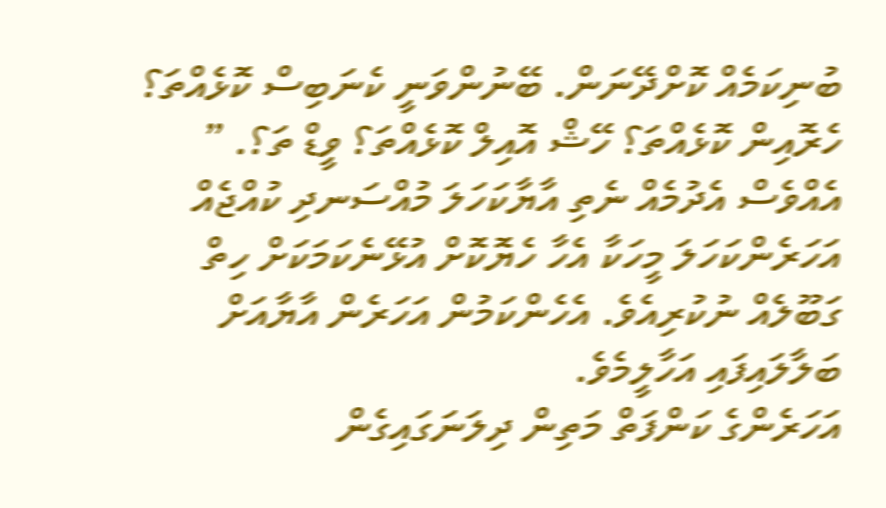ބުނިކަމެއް ކޮށްދޭނަން. ބޭނުންވަނީ ކެނަބިސް ކޮޅެއްތަ؟ ހެރޮއިން ކޮޅެއްތަ؟ ހޭޝް އޮއިލް ކޮޅެއްތަ؟ ވީޑް ތަ؟. ” އެއްވެސް އެދުމެއް ނެތި އާޔާކަހަލަ މުއްސަނދި ކުއްޖެއް އަހަރެންކަހަލަ މީހަކާ އެހާ ހެޔޮކޮށް އުޅޭނެކަމަކަށް ހިތް ގަބޫލެއް ނުކުރިއެވެ. އެހެންކަމުން އަހަރެން އާޔާއަށް ބަލާލައިފައި އަހާލީމެވެ.
އަހަރެންގެ ކަންފަތް މަތިން ދިލަނަގައިގެން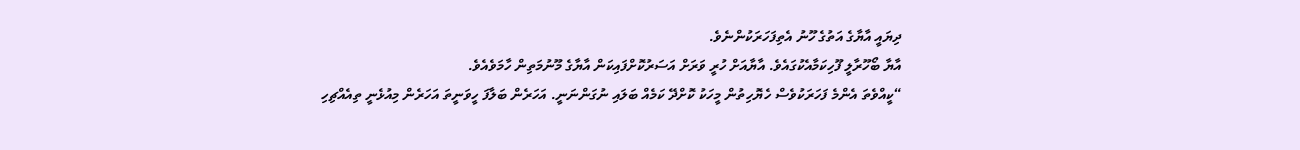ދިޔައީ އާޔާގެ އަތުގެ ހޫނު އެތިފަހަރަކުންނެވެ.
އާޔާ ބޯހޫރާލީ ފޫހިކަމާއެކުގައެވެ. އާޔާއަށް ހުރީ ވަރަށް އަސަރުކޮށްފައިކަން އާޔާގެ މޫނުމަތިން ހާމަވެއެވެ.
“ކީއްވެތަ އެންމެ ފަހަރަކުވެސް ހެޔޮހިތުން މީހަކު ކޮށްދޭ ކަމެއް ބަލައި ނުގަންނަނީ. އަހަރެން ބަލާފަ ހީވަނީތަ އަހަރެން މިއުޅެނީ ތިއެއްޗިހި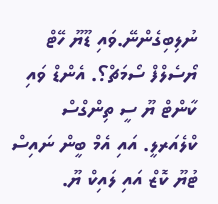ނުލިބިގެންނޭ.ވައި ޑޫޔޫ ހޭޓް ޔޯސެލްފް ސޯމަޗް؟. އެންޑް ވައި ކާންޓް ޔޫ ސީ ތިންގްސް ކްލެއަރލީ. އައި އެމް ބީން ނައިސް ޓުޔޫ ކޮޒް އައި ލައިކް ޔޫ.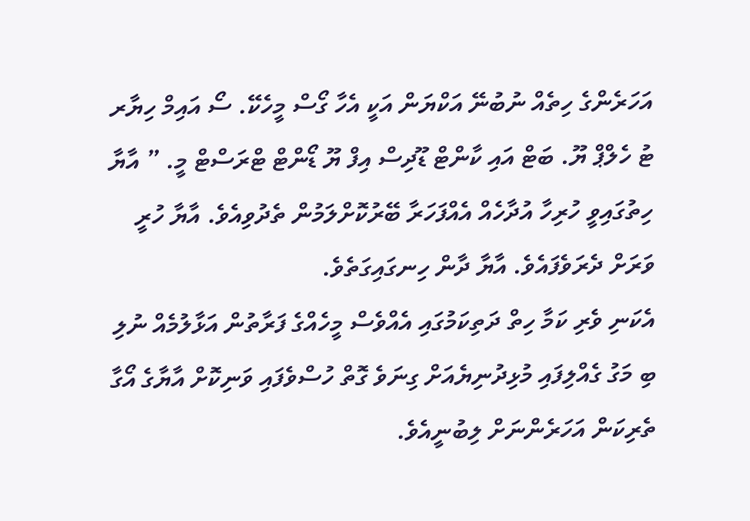އަހަރެންގެ ހިތެއް ނުބުނޭ އަކްޔަން އަކީ އެހާ ގޯސް މީހެކޭ. ސޯ އައިމް ހިޔާރ ޓު ހެލްޕް ޔޫ. ބަޓް އައި ކާންޓް ޑޫދިސް އިފް ޔޫ ޑޯންޓް ޓްރަސްޓް މީ. ” އާޔާ ހިތުގައިވީ ހުރިހާ އުދާހެއް އެއްފަހަރާ ބޭރުކޮށްލަމުން ތެދުވިއެވެ. އާޔާ ހުރީ ވަރަށް ދެރަވެފައެވެ. އާޔާ ދާން ހިނގައިގަތެވެ.
އެކަނި ވެރި ކަމާ ހިތް ދަތިކަމުގައި އެއްވެސް މީހެއްގެ ފަރާތުން އަޅާލުމެއް ނުލި ބި މަގު ގެއްލިފައި މުޅިދުނިޔެއަށް ގިނަވެ ގޮތް ހުސްވެފައި ވަނިކޮށް އާޔާގެ އޯގާ ތެރިކަން އަހަރެންނަށް ލިބުނީއެވެ.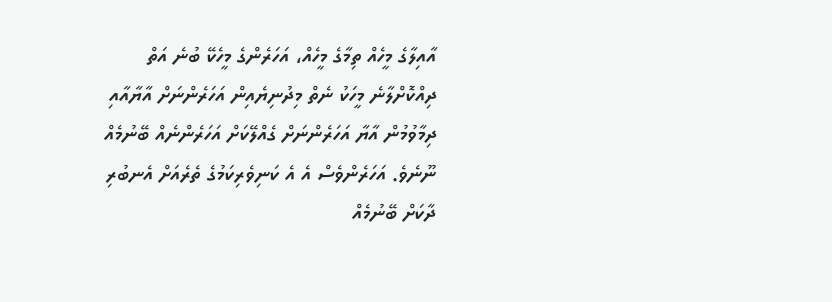އާއިލާގެ މީހެއް ތިމާގެ މީހެއް، އަހަރެންގެ މީހެކޭ ބުނެ އަތް ދިއްކޮށްލާނެ މީހަކު ނެތް މިދުނިޔެއިން އަހަރެންނަށް އާޔާއާއި ދިމާވުމުން އާޔާ އަހަރެންނަށް ގެއްލޭކަށް އަހަރެންނެއް ބޭނުމެއް ނޫނެވެ. އަހަރެންވެސް އެ އެ ކަނިވެރިކަމުގެ ތެރެއަށް އެނބުރި ދާކަށް ބޭނުމެއް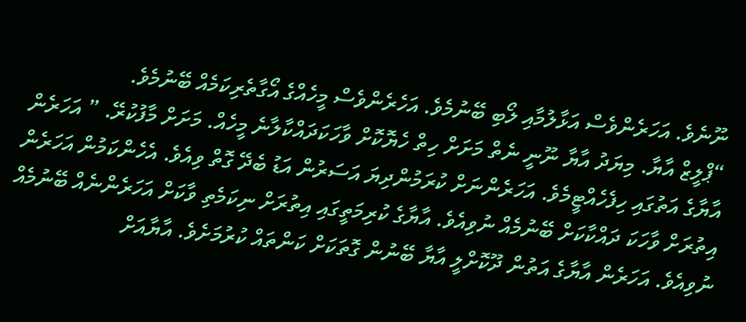ނޫނެވެ. އަހަރެންވެސް އަޅާލުމާއި ލޯބި ބޭނުމެވެ. އަހެރެންވެސް މީހެއްގެ އޯގާތެރިކަމެއް ބޭނުމެވެ.
“ޕްލީޒް އާޔާ. މިޔަދު އާޔާ ނޫނީ ނެތް މަށަށް ހިތް ހެޔޮކޮށް ވާހަކަދައްކާލާނެ މީހެއް. މަށަށް މާފުކުރޭ. ” އަހަރެން އާޔާގެ އަތުގައި ހިފެހެއްޓީމެވެ. އަހަރެންނަށް ކުރަމުންދިޔަ އަސަރުން އަޑު ބެދޭ ގޮތް ވިއެވެ. އެހެންކަމުން އަހަރެން އިތުރަށް ވާހަކަ ދައްކާކަށް ބޭނުމެއް ނުވިއެވެ. އާޔާގެ ކުރިމަތީގައި އިތުރަށް ނިކަމެތި ވާކަށް އަހަރެންނެއް ބޭނުމެއް ނުވިއެވެ. އަހަރެން އާޔާގެ އަތުން ދޫކޮށްލީ އާޔާ ބޭނުން ގޮތަކަށް ކަންތައް ކުރުމަށެވެ. އާޔާއަށް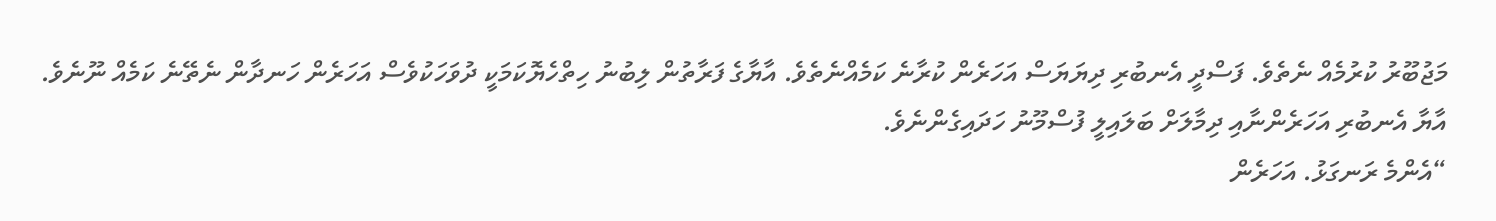މަޖުބޫރު ކުރުމެއް ނެތެވެ. ފަސްދީ އެނބުރި ދިޔަޔަސް އަހަރެން ކުރާނެ ކަމެއްނެތެވެ. އާޔާގެ ފަރާތުން ލިބުނު ހިތްހެޔޮކަމަކީ ދުވަހަކުވެސް އަހަރެން ހަނދާން ނެތޭނެ ކަމެއް ނޫނެވެ.
އާޔާ އެނބުރި އަހަރެންނާއި ދިމާލަށް ބަލައިލީ ފުސްމޫނު ހަދައިގެންނެވެ.
“އެންމެ ރަނގަޅު. އަހަރެން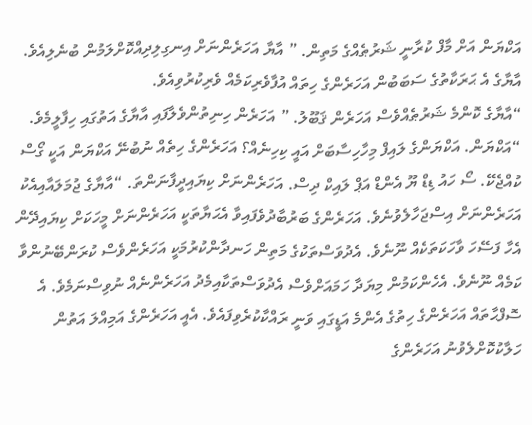އަކްޔަން އަށް މާފް ކުރާނީ ޝަރުޠެއްގެ މަތިން. ” އާޔާ އަހަރެންނަށް އިނގިލިދިއްކޮށްލަމުން ބުނެލިއެވެ. އާޔާގެ އެ ޙަރަކާތުގެ ސަބަބުން އަހަރެންގެ ހިތައް އުފާވެރިކަމެއް ވެރިކުރުވިއެވެ.
“އާޔާގެ ކޮންމެ ޝަރުޠެއްވެސް އަހަރެން ޤަބޫލު. ” އަހަރެން ހިނިތުންވެލާފައި އާޔާގެ އަތުގައި ހިފާލީމެވެ.
“އަކްޔަން. އަކްޔަންގެ ލައިފް މިހާހިސާބަށް އައީ ކިހިނެއް؟ އަހަރެންގެ ހިތެއް ނުބުނޭ އަކްޔަން އަކީ ގޯސް ކުއްޖެކޭ. ސޯ ހައު ޑިޑް ޔޫ އެންޑް އަޕް ލައިކް ދިސް. އަހަރެންނަށް ކިޔައިދީފާނަންތަ. “އާޔާގެ ޖުމަލައާއިއެކު އަހަރެންނަށް އިސްޖަހާލެވުނެވެ. އަހަރެންގެ ބަރުބާދުވެފައިވާ އެޙަޔާތަކީ އަހަރެންނަށް މީހަކަށް ކިޔައިދޭން އެހާ ފަސޭހަ ވާހަކަތަކެއް ނޫނެވެ. އެދުވަސްތަކުގެ މަތިން ހަނދާންކުރުމަކީ އަހަރެންވެސް ކުރަންބޭނުންވާ ކަމެއް ނޫނެވެ. އެހެންކަމުން މިޔަދާ ހަމައަށްވެސް އެދުވަސްތަކާއިމެދު އަހަރެންނެއް ނުވިސްނަމެވެ. އެ ސޮފްޙާތައް އަހަރެންގެ ހިތުގެ އެންމެ އަޑީގައި ވަނީ ރައްކާކުރެވިފައެވެ. އެއީ އަހަރެންގެ އަމިއްލަ އަތުން ހަލާކުކޮށްލެވުނު އަހަރެންގެ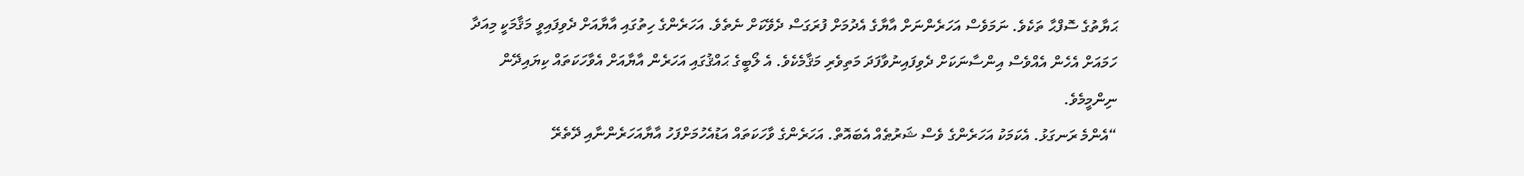ޙަޔާތުގެ ސޮފްޙާ ތަކެވެ. ނަމަވެސް އަހަރެންނަށް އާޔާގެ އެދުމަށް ފުރަގަސް ދެވޭކަށް ނެތެވެ. އަހަރެންގެ ހިތުގައި އާޔާއަށް ދެވިފައިވީ މަޤާމަކީ މިއަދާ ހަމައަށް އެހެން އެއްވެސް އިންސާނަކަށް ދެވިފައިނުވާފަދަ މަތިވެރި މަޤާމެކެވެ. އެ ލޯބީގެ ޙައްޤުގައި އަހަރެން އާޔާއަށް އެވާހަކަތައް ކިޔައިދޭން ނިންމީމެވެ.
“އެންމެ ރަނގަޅު. އެކަމަކު އަހަރެންގެ ވެސް ޝަރުޠެއް އެބައޮތް. އަހަރެންގެ ވާހަކަތައް އަޑުއެހުމަށްފަހު އާޔާއަހަރެންނާއި ދޭތެރޭ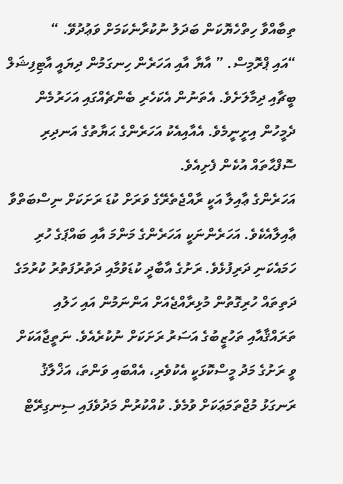ތިބާއްވާ ހިތްހެޔޮކަން ބަދަލު ނުކުރާނެކަމަށް ވަޢުދުވޭ. “
“އައި ޕްރޮމިސް. ” އާޔާ އާއި އަހަރެން ހިނގަމުން ދިޔައީ އާޓިފިޝަލް ބީޗާއި ދިމާލަށެވެ. އެތަނުން އެކަހެރި ބެންޗެއްގައި އަހަރުމެން ދެމީހުން އިށީނީމެވެ. އެއާއިއެކު އަހަރެންގެ ޙަޔާތުގެ އަނދިރި ސޮފްޙާތައް އުކެން ފެށިއެވެ.
އަހަރެންގެ ޢާއިލާ އަކީ ރާއްޖެތެރޭގެ ވަރަށް ކުޑަ ރަށަކަށް ނިސްބަތްވާ ޢާއިލާއެކެވެ. އަހަރެންނަކީ އަހަރެންގެ މަންމަ އާއި ބައްޕަގެ ހުރި ހަމައެކަނި ދަރިފުޅެވެ. ރަށުގެ އާބާދީ ކުޑަވުމާއި ދަތުރުފަތުރު ކުރުމަގެ ދަތިތައް ހުރިގޮތުން މުޅިރާއްޖެއަށް އަންނަމުން އައި ހަލުއި ތަރައްޤާއާއި ތަހުޒީބުގެ އަސަރު ރަށަކަށް ނުކުރެއެވެ. ނަތީޖާއަކަށް ވީ ރަށުގެ މަދު މީސްކޮޅަކީ އެކުވެރި، އެއްބައި ވަންތަ، އަޚްލާޤު ރަނގަޅު މުޖްތަމަޢަކަށް ވުމެވެ. ކުއްކުރުން މަދުވެފައި ސިނގިރޭޓް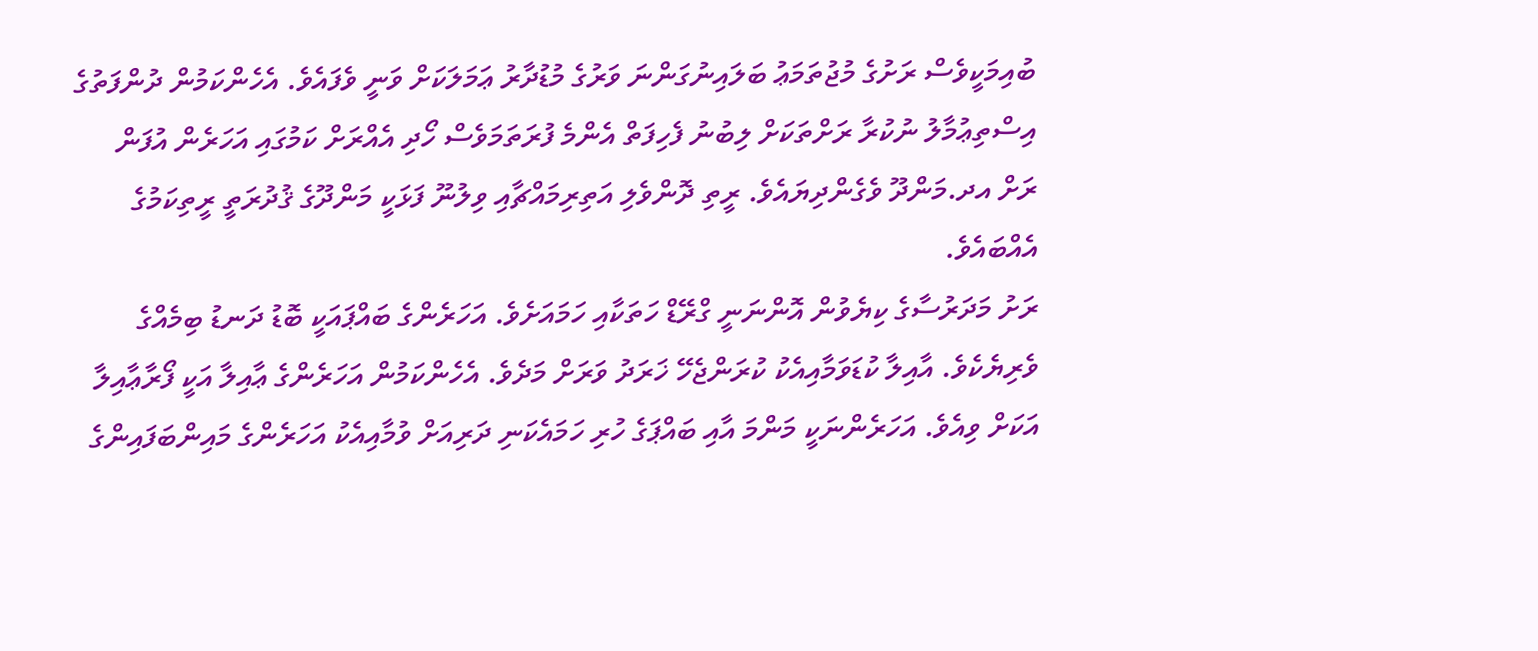ބުއިމަކީވެސް ރަށުގެ މުޖުތަމަޢު ބަލައިނުގަންނަ ވަރުގެ މުޑުދާރު ޢަމަލަކަށް ވަނީ ވެފައެވެ. އެހެންކަމުން ދުންފަތުގެ އިސްތިޢުމާލު ނުކުރާ ރަށްތަކަށް ލިބުނު ފެހިފަތް އެންމެ ފުރަތަމަވެސް ހޯދި އެއްރަށް ކަމުގައި އަހަރެން އުފަން ރަށް އދ.މަންދޫ ވެގެންދިޔައެވެ. ރީތި ދޮންވެލި އަތިރިމައްޗާއި ވިލުނޫ ފަޅަކީ މަންދޫގެ ޤުދުރަތީ ރީތިކަމުގެ އެއްބައެވެ.
ރަށު މަދަރުސާގެ ކިޔެވުން އޮންނަނީ ގްރޭޑް ހަތަކާއި ހަމައަށެވެ. އަހަރެންގެ ބައްޕައަކީ ބޮޑު ދަނޑު ބިމެއްގެ ވެރިޔެކެވެ. އާއިލާ ކުޑަވަމާއިއެކު ކުރަންޖެހޭ ޚަރަދު ވަރަށް މަދެވެ. އެހެންކަމުން އަހަރެންގެ ޢާއިލާ އަކީ ފޯރާޢާއިލާ އަކަށް ވިއެވެ. އަހަރެންނަކީ މަންމަ އާއި ބައްޕަގެ ހުރި ހަމައެކަނި ދަރިއަށް ވުމާއިއެކު އަހަރެންގެ މައިންބަފައިންގެ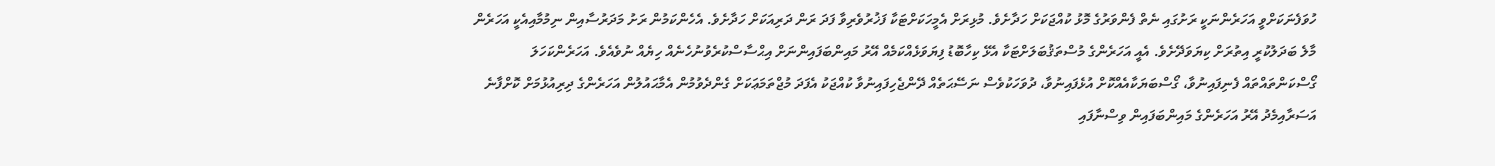ހުވަފެނަކަށްވީ އަހަރެންނަކީ ރަށުގައި ނެތް ފެންވަރުގެ މޮޅު ކުއްޖަކަށް ހަދާށެވެ. މުޅިރަށް އެމީހަކަށްޓަކާ ފަޚުރުވެރިވާ ފަދަ ރަން ދަރިއަކަށް ހަދާށެވެ. އެހެންކަމުން ރަށު މަދަރުސާއިން ނިމުމާއިއެކީ އަހަރެން މާލެ ބަދަލުކުރީ އިތުރަށް ކިޔަވަދޭށެވެ. އެއީ އަހަރެންގެ މުސްތަޤުބަލަށްޓަކާ އެޅޭ ކިހާބޮޑު ފިޔަވަޅެއްކަމެއް އޭރު މައިންބަފައިންނަށް އިޙްސާސްކުރެވުނުހެނެއް ހިޔެއް ނުވެއެވެ. އަހަރެންކަހަލަ ގޯސްކަންތައްތައް ފެނިފައިނުވާ، ގޯސްބަޔަކާއެއްކޮށް އުޅެފައިނުވާ، ދުވަހަކުވެސް ނަސޭޙަތެއް ދޭންޖެހިފައިނުވާ ކުއްޖަކު އެފަދަ މުޖްތަމަޢަކަށް ގެންދެވުމުން އެމާޙައުލުން އަހަރެންގެ ދިރިއުޅުމަށް ކޮށްފާނެ އަސަރާއިމެދު އޭރު އަހަރެންގެ މައިންބަފައިން ވިސްނާފައި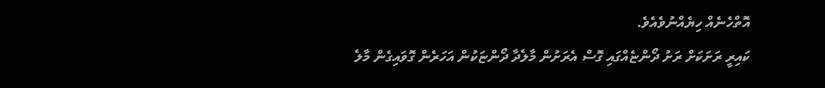އޮތްހެނެއް ހިޔެއްނުވެއެވެ.
ކައިރީ ރަށަކަށް ރަށު ދޯންޏެއްގައި ގޮސް އެރަށުން މާލެދާ ދޯންޏަކުން އަހަރެން ގޮވައިގެން މާލެ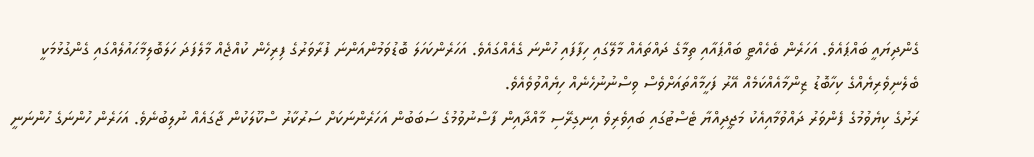ގެންދިޔައީ ބައްޕައެވެ. އަހަރެން ބެހެއްޓީ ބައްޕައާއި ތިމާގެ ދައްތައެއް މާލޭގައި ހިފާފައި ހުންނަ ގެއެއްގައެވެ. އަހަރެންކަހަލަ ބޮޑުވަމުންއަންނަ ފުރާވަރުގެ ފިރިހެން ކުއްޖެއް މާލެފަދަ ހަލަބޮލިމާޙައުލެއްގައި ގެންގުޅުމަކީ ބެލެނިވެރިޔެއްގެ ކިހާބޮޑު ޒިންމާއެއްކަމެއް އޭރު ފަހީމާއްތައަށްވެސް ވިސްނުނުހެނެއް ހިޔެއްވުވެއެވެ.
ރަށުގެ ކިޔެވުމުގެ ފެންވަރު ދައްވުމާއިއެކު މަޖީދިއްޔާ ޓެސްޓުގައި ބައިވެރިވެ އިނގިރޭސި މާއްދާއިން ފާސްނުވުމުގެ ސަބަބުން އަހަރެންނަކަށް ސަރުކާރު ސްކޫލަކުން ޖާގައެއް ނުލިބުނެވެ. އަހަރެން ހުންނަގެ ހުންނަނީ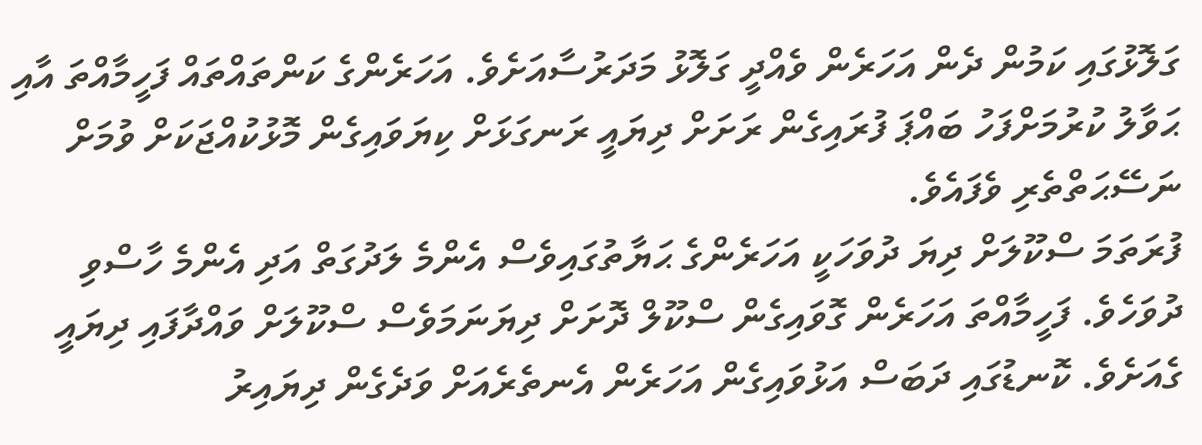ގަލޮޅުގައި ކަމުން ދެން އަހަރެން ވެއްދީ ގަލޮޅު މަދަރުސާއަށެވެ. އަހަރެންގެ ކަންތައްތައް ފަހީމާއްތަ އާއި ޙަވާލު ކުރުމަށްފަހު ބައްޕަ ފުރައިގެން ރަށަށް ދިޔައީ ރަނގަޅަށް ކިޔަވައިގެން މޮޅުކުއްޖަކަށް ވުމަށް ނަސޭޙަތްތެރި ވެފައެވެ.
ފުރަތަމަ ސްކޫލަށް ދިޔަ ދުވަހަކީ އަހަރެންގެ ޙަޔާތުގައިވެސް އެންމެ ލަދުގަތް އަދި އެންމެ ހާސްވި ދުވަހެވެ. ފަހީމާއްތަ އަހަރެން ގޮވައިގެން ސްކޫލް ދޮށަށް ދިޔަނަމަވެސް ސްކޫލަށް ވައްދާފައި ދިޔައީ ގެއަށެވެ. ކޮނޑުގައި ދަބަސް އަޅުވައިގެން އަހަރެން އެނތެރެއަށް ވަދެގެން ދިޔައިރު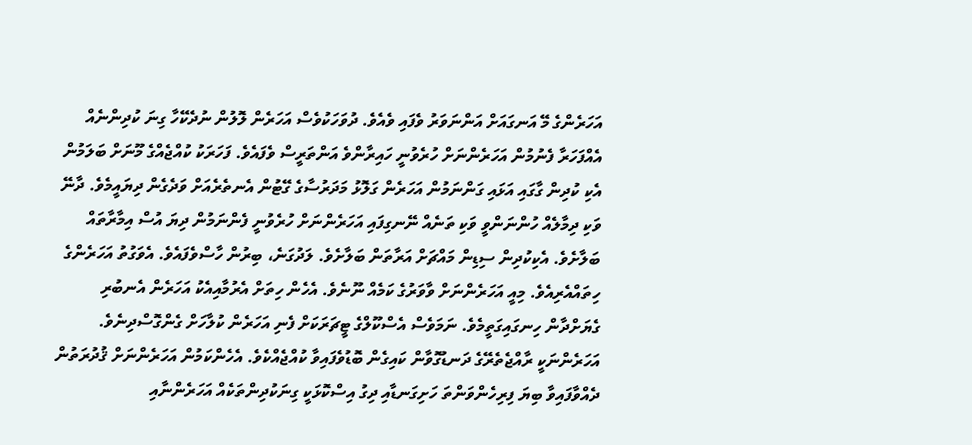އަހަރެންގެ މޭ އަނގައަށް އަންނަވަރު ވެފައި ވެއެވެ. ދުވަހަކުވެސް އަހަރެން ލޮލުން ނުދެކޭހާ ގިނަ ކުދިންނެއް އެއްފަހަރާ ފެނުމުން އަހަރެންނަށް ހުރެވުނީ ހައިރާންވެ އަންތަރީސް ވެފައެވެ. ފަހަރަކު ކުއްޖެއްގެ މޫނަށް ބަލަމުން އެކި ކުދިން ގާގައި އަޅައި ގަންނަމުން އަހަރެން ގަލޮޅު މަދަރުސާގެ ގޭޓުން އެނތެރެއަށް ވަދެގެން ދިޔައީމެވެ. ދާނޭ ވަކި ދިމާލެއް ހުންނަންވީ ވަކި ތަނެއް ނޭނގިފައި އަހަރެންނަށް ހުރެވުނީ ފެންނަމުން ދިޔަ އުސް އިމާރާތައް ބަލާށެވެ. އެކިކުދިން ސިޑިން މައްޗަށް އަރާތަން ބަލާށެވެ. ލަދުގަނެ، ބިރުން ހާސްވެފައެވެ. އެވަގުތު އަހަރެންގެ ހިތައްއެރިއެވެ. މިއީ އަހަރެންނަށް ވާވަރުގެ ކަމެއް ނޫނެވެ. އެހެން ހިތަށް އެރުމާއިއެކު އަހަރެން އެނބުރި ގެޔަށްދާން ހިނގައިގަތީމެވެ. ނަމަވެސް އެސްކޫލްގެ ޓީޗަރަކަށް ފެނި އަހަރެން ކުލާހަށް ގެންގޮސްދިނެވެ.
އަހަރެންނަކީ ރާއްޖެތެރޭގެ ދަނޑުގޮވާން ކައިގެން ބޮޑުވެފައިވާ ކުއްޖެއްކެވެ. އެހެންކަމުން އަހަރެންނަށް ޤުދުރަތުން ދެއްވާފައިވާ ބިޔަ ފިރިހެންވަންތަ ހަށިގަނޑާއި ދިގު އިސްކޮޅަކީ ގިނަކުދިންތަކެއް އަހަރެންނާއި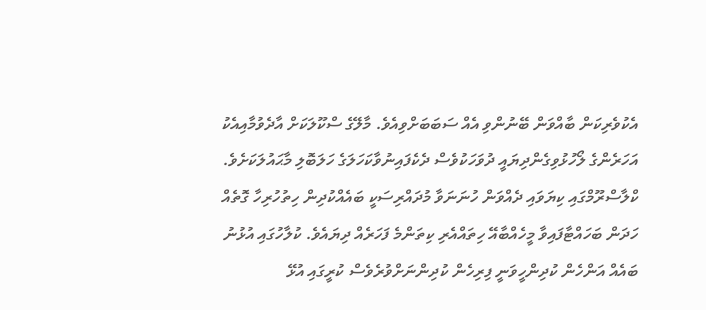އެކުވެރިކަން ބާއްވަން ބޭނުންވި އެއް ސަބަބަށްވިއެވެ. މާލޭގެ ސްކޫލަކަށް އާދެވުމާއިއެކު އަހަރެންގެ ލޯހުޅުވިގެންދިޔައީ ދުވަހަކުވެސް ދެކެފައިނުވާކަހަލަގެ ހަލަބޮލި މާޙައުލަކަށެވެ. ކްލާސްރޫމްގައި ކިޔަވައި ދެއްވަން ހުނަނަވާ މުދައްރިސަކީ ބައެއްކުދިން ހިތުހުރިހާ ގޮތެއް ހަދަން ބަހައްޓާފައިވާ މީހެއްބާއޭ ހިތައްއެރި ކިތަންމެ ފަހަރެއް ދިޔައެވެ. ކުލާހުގައި އުޅުނު ބައެއް އަންހެން ކުދިންހީވަނީ ފިރިހެން ކުދިންނަށްވުރެވެސް ކުރީގައި އުޅޭ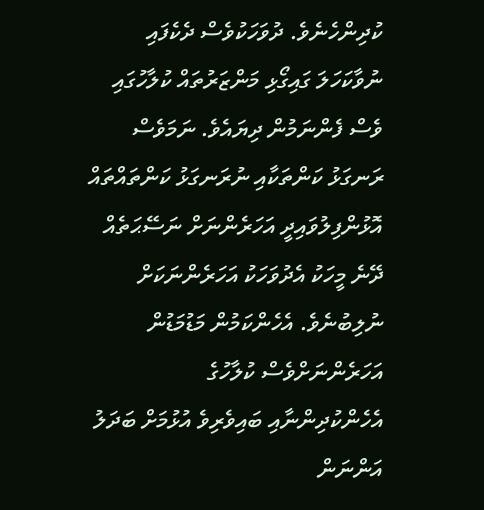ކުދިންހެނެވެ. ދުވަހަކުވެސް ދެކެފައި ނުވާކަހަލަ ގައިގޯޅި މަންޒަރުތައް ކުލާހުގައި ވެސް ފެންނަމުން ދިޔައެވެ. ނަމަވެސް ރަނގަޅު ކަންތަކާއި ނުރަނގަޅު ކަންތައްތައް އޮޅުންފިލުވައިދީ އަހަރެންނަށް ނަސޭޙަތެއް ދޭނެ މީހަކު އެދުވަހަކު އަހަރެންނަކަށް ނުލިބުނެވެ. އެހެންކަމުން މަޑުމަޑުން އަހަރެންނަށްވެސް ކުލާހުގެ އެހެންކުދިންނާއި ބައިވެރިވެ އުޅުމަށް ބަދަލު އަންނަން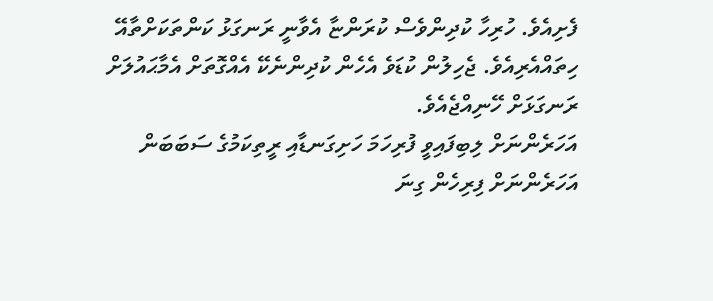ފެށިއެވެ. ހުރިހާ ކުދިންވެސް ކުރަންޏާ އެވާނީ ރަނގަޅު ކަންތަކަށްތާއޭ ހިތައްއެރިއެވެ. ޖެހިލުން ކުޑަވެ އެހެން ކުދިންނެކޭ އެއްގޮތަށް އެމާޙައުލަށް ރަނގަޅަށް ހޭނިއްޖެއެވެ.
އަހަރެންނަށް ލިބިފައިވީ ފުރިހަމަ ހަށިގަނޑާއި ރީތިކަމުގެ ސަބަބަން އަހަރެންނަށް ފިރިހެން ގިނަ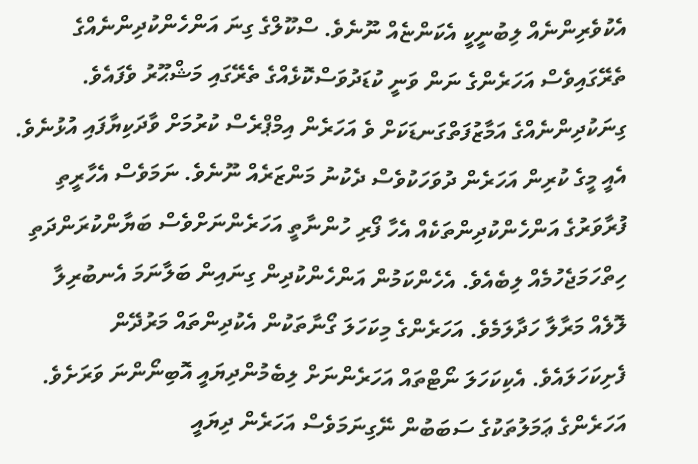އެކުވެރިންނެއް ލިބުނީކީ އެކަންޏެއް ނޫނެވެ. ސްކޫލްގެ ގިނަ އަންހެންކުދިންނެއްގެ ތެރޭގައިވެސް އަހަރެންގެ ނަން ވަނީ ކުޑަދުވަސްކޮޅެއްގެ ތެރޭގައި މަޝްޙޫރު ވެފައެވެ. ގިނަކުދިންނެއްގެ އަމާޒުފަތްގަނޑަކަށް ވެ އަހަރެން އިމްޕްރެސް ކުރުމަށް ވާދަކިޔާފައި އުޅުނެވެ. އެއީ މީގެ ކުރިން އަހަރެން ދުވަހަކުވެސް ދެކުނު މަންޒަރެއް ނޫނެވެ. ނަމަވެސް އެހާރީތި ފުރާވަރުގެ އަންހެންކުދިންތަކެއް އެހާ ފޯރި ހުންނާތީ އަހަރެންނަށްވެސް ބަޔާންކުރަންދަތި ހިތްހަމަޖެހުމެއް ލިބެއެވެ. އެހެންކަމުން އަންހެންކުދިން ގިނައިން ބަލާނަމަ އެނބުރިލާ ލޮލެއް މަރާލާ ހަދާލަމެވެ. އަހަރެންގެ މިކަހަލަ ގޯނާތަކުން އެކުދިންތައް މަރުދޭން ފެށިކަހަލައެވެ. އެކިކަހަލަ ނޯޓްތައް އަހަރެންނަށް ލިބެމުންދިޔައީ އޮބިނޯންނަ ވަރަށެވެ. އަހަރެންގެ ޢަމަލުތަކުގެ ސަބަބުން ނޭގިނަމަވެސް އަހަރެން ދިޔައީ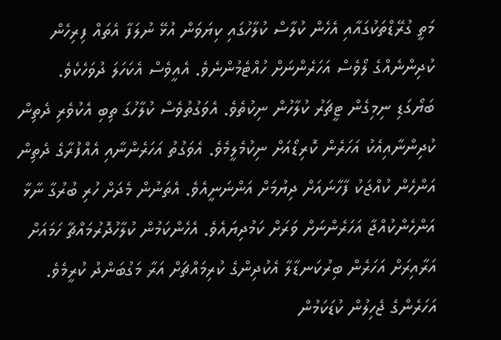މަތީ ގުރޭޑްތަކުގައާއި އެހެން ކުލާސް ކުލާހުގައި ކިޔަވަން އުޅޭ ނުލަފާ އެތައް ފިރިހެން ކުދިންނެއްގެ ލޯވެސް އަހަރެންނަށް ހުއްޓެމުންނެވެ. އެއީވެސް އެކަހަލަ ދުވަހެކެވެ.
ބަޔޯގަޑި ނިމިގެން ޓީޗަރު ކުލާހުން ނިކުތެވެ. އެވަގުތުވެސް ކުލާހުގަ ތިބި އެކުވެރި ދެތިން ކުދިންނާއިއެކު އަހަރެން ކޮރިޑޯއަށް ނިކުމެލީމެވެ. އެވަގުތު އަހަރެންނާއި އެއްފުރާގެ ދެތިން އަންހެން ކުއްޖަކު ފާހާނައަށް ދިޔުމަށް އަންނަނީއެވެ. އެތަނުން މެދަށް ހުރި ބުރުގާ ނާޅާ އަންހެންކުއްޖާ އަހަރެންނަށް ވަރަށް ކަމުދިޔައެވެ. އެހެންކަމުން ކުލާހުދޮރުމައްޗާ ހަމައަށް އަރާއިރަށް އަހަރެން ބިރުކަނޑާލާ އެކުދިންގެ ކުރިމައްޗަށް އަރާ މަގުބަންދު ކުރީމެވެ. އަހަރެންގެ ޖެހިލުން ކުޑަކަމުން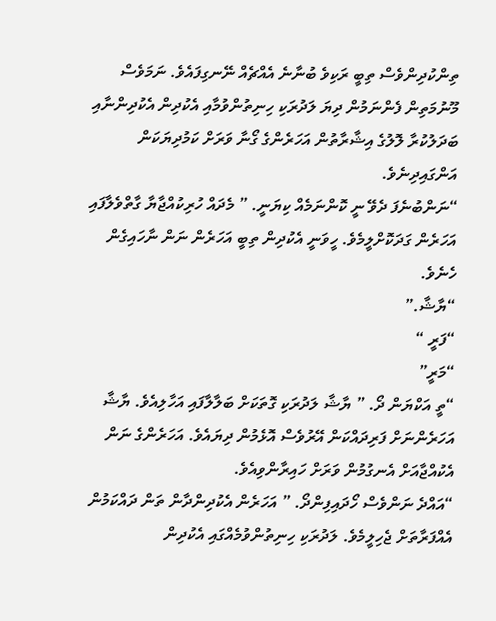ތިންކުދިންވެސް ތިބީ ރަކިވެ ބުނާނެ އެއްޗެއް ނޭނގިފައެވެ. ނަމަވެސް މޫނުމަތިން ފެންނަމުން ދިޔަ ލަދުރަކި ހިނިތުންވުމާއި އެކުދިން އެކުދިންނާއި ބަދަލުކުރާ ލޮލުގެ އިޝާރާތުން އަހަރެންގެ ގޯނާ ވަރަށް ކަމުދިޔަކަން އަންގައިދިނެވެ.
“ނަންބުނެފަ ދެވޭ ނީ ކޮންނަމެއް ކިޔަނީ. ” މެދައް ހުރިކުއްޖާޔާ ގާތްވެލާފައި އަހަރެން ގަދަކޮށްލީމެވެ. ހީވަނީ އެކުދިން ތިބީ އަހަރެން ނަން ނާހައިގެން ހެނެވެ.
“ޔާޝާ.”
“ފަރީ “
“މަރީ”
“ތީ އަކްޔަން ދޯ. ” ޔާޝާ ލަދުރަކި ގޮތަކަށް ބަލާލާފައި އަހާލިއެވެ. ޔާޝާ އަހަރެންނަށް ފަރިދައްކަން އޭރުވެސް އޮޅެމުން ދިޔައެވެ. އަހަރެންގެ ނަން އެކުއްޖާއަށް އެނގުމުން ވަރަށް ހައިރާންވިއެވެ.
“އައްދެ ނަންވެސް ހޯދައިފިންދޯ. ” އަހަރެން އެކުދިންދާން ތަން ދައްކަމުން އެއްފަރާތަށް ޖެހިލީމެވެ. ލަދުރަކި ހިނިތުންވުމެއްގައި އެކުދިން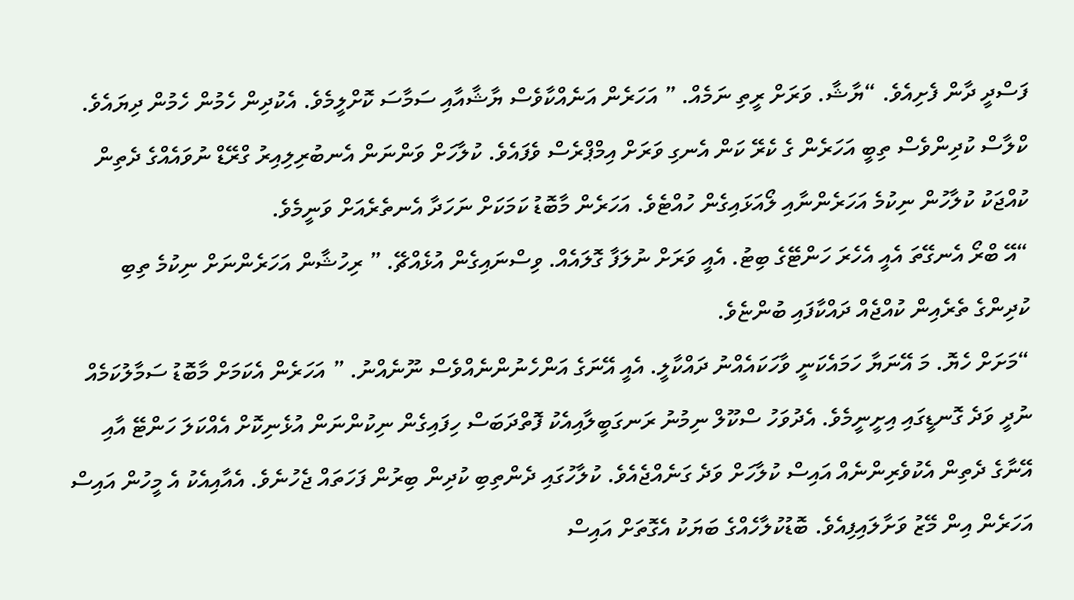ފަސްދީ ދާން ފެށިއެވެ. “ޔާޝާ. ވަރަށް ރީތި ނަމެއް. ” އަހަރެން އަނެއްކާވެސް ޔާޝާއާއި ސަމާސަ ކޮށްލީމެވެ. އެކުދިން ހެމުން ހެމުން ދިޔައެވެ. ކްލާސް ކުދިންވެސް ތިބީ އަހަރެން ގެ ކެރޭ ކަން އެނގި ވަރަށް އިމްޕްރެސް ވެފައެވެ. ކުލާހަށް ވަންނަން އެނބުރިލިއިރު ގްރޭޑް ނުވައެއްގެ ދެތިން ކުއްޖަކު ކުލާހުން ނިކުމެ އަހަރެންނާއި ލޯއަޅައިގެން ހުއްޓެވެ. އަހަރެން މާބޮޑު ކަމަކަށް ނަހަދާ އެނތެރެއަށް ވަނީމެވެ.
“އޭ ބްރޯ އެނގޭތަ އެއީ އެހެރަ ހަންޓޭގެ ބިޓު. އެއީ ވަރަށް ނުލަފާ ގޮލައެއް. ވިސްނައިގެން އުޅެއްޗޭ. ” ރިހުޝާން އަހަރެންނަށް ނިކުމެ ތިބި ކުދިންގެ ތެރެއިން ކުއްޖެއް ދައްކާފައި ބުންޏެވެ.
“މަށަށް ހެޔޮ. މަ އޭނަޔާ ހަމައެކަނީ ވާހަކައެއްނު ދައްކާލީ. އެއީ އޭނަގެ އަންހެނުންނެއްވެސް ނޫނެއްނު. ” އަހަރެން އެކަމަށް މާބޮޑު ސަމާލުކަމެއް ނުދީ ވަދެ ގޮނޑީގައި އިށީނީމެވެ. އެދުވަހު ސްކޫލް ނިމުނު ރަނގަބީލާއިއެކު ފޮތްދަބަސް ހިފައިގެން ނިކުންނަން އުޅެނިކޮށް އެއްކަލަ ހަންޓޭ އާއި އޭނާގެ ދެތިން އެކުވެރިންނެއް އައިސް ކުލާހަށް ވަދެ ގަނެއްޖެއެވެ. ކުލާހުގައި ދެންތިބި ކުދިން ބިރުން ފަހަތައް ޖެހުނެވެ. އެއާއިއެކު އެ މީހުން އައިސް އަހަރެން އިން މޭޒު ވަށާލައިފިއެވެ. ބޮޑުކުލާހެއްގެ ބަޔަކު އެގޮތަށް އައިސް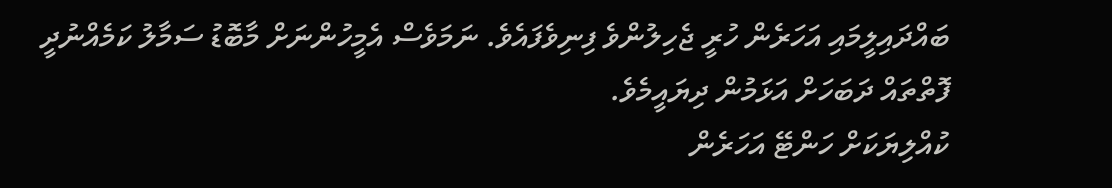ބައްދައިލީމައި އަހަރެން ހުރީ ޖެހިލުންވެ ފިނިވެފައެވެ. ނަމަވެސް އެމީހުންނަށް މާބޮޑު ސަމާލު ކަމެއްނުދީ ފޮތްތައް ދަބަހަށް އަޅަމުން ދިޔައީމެވެ.
ކުއްލިޔަކަށް ހަންޓޭ އަހަރެން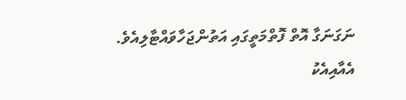ނަގަނަގާ އޮތް ފޮތްމަތީގައި އަތުންޖަހާވައްޓާލިއެވެ. އެއާއިއެކު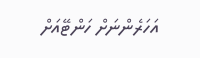އަހަރެންނަށް ހަންޓޭއަށް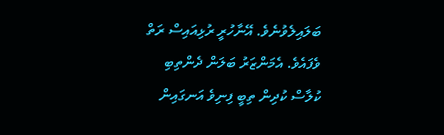ބަލައިލެވުނެވެ. އޭނާހުރީ ރުޅިއައިސް ރަތް ވެފައެވެ. އެމަންޒަރު ބަލަން ދެންތިބި ކުލާސް ކުދިން ތިބީ ފިނިވެ އަނގައިން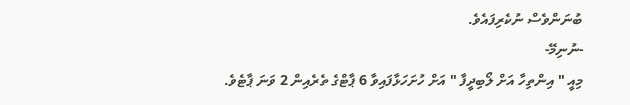ބުނަންވެސް ނުކެރިފައެވެ.
-ނުނިމޭ-
މިއީ " އިންތިހާ އަށް ލޯބިދީފާ " އަށް ހުށަހަޅާފައިވާ 6 ޕާޓްގެ ތެރެއިން 2 ވަނަ ޕާޓެވެ.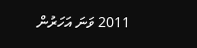2011 ވަނަ އަހަރުން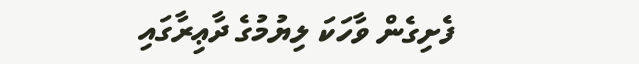ފެށިގެން ވާހަކަ ލިޔުމުގެ ދާޢިރާގައި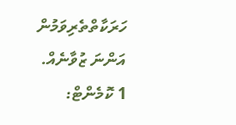ހަރަކާތްތެރިވަމުން އަންނަ ޒުވާނެއް.
1 ކޮމެންޓް: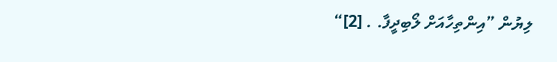ލިޔުން ”އިންތިހާއަށް ލޯބިދީފާ. . [2]“